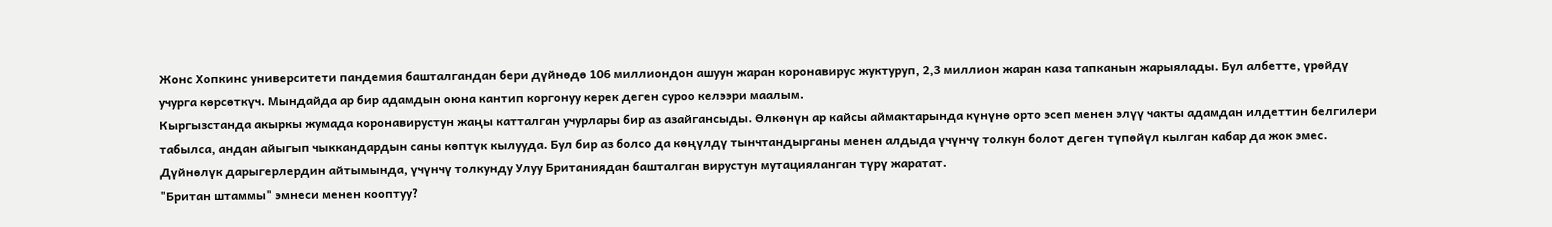Жонс Хопкинс университети пандемия башталгандан бери дүйнөдө 106 миллиондон ашуун жаран коронавирус жуктуруп, 2,3 миллион жаран каза тапканын жарыялады. Бул албетте, үрөйдү учурга көрсөткүч. Мындайда ар бир адамдын оюна кантип коргонуу керек деген суроо келээри маалым.
Кыргызстанда акыркы жумада коронавирустун жаңы катталган учурлары бир аз азайгансыды. Өлкөнүн ар кайсы аймактарында күнүнө орто эсеп менен элүү чакты адамдан илдеттин белгилери табылса, андан айыгып чыккандардын саны көптүк кылууда. Бул бир аз болсо да көңүлдү тынчтандырганы менен алдыда үчүнчү толкун болот деген түпөйүл кылган кабар да жок эмес. Дүйнөлүк дарыгерлердин айтымында, үчүнчү толкунду Улуу Британиядан башталган вирустун мутацияланган түрү жаратат.
"Британ штаммы" эмнеси менен кооптуу?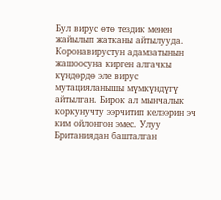Бул вирус өтө тездик менен жайылып жатканы айтылууда. Коронавирустун адамзатынын жашоосуна кирген алгачкы күндөрдө эле вирус мутацияланышы мүмкүндүгү айтылган. Бирок ал мынчалык коркунучту ээрчитип келээрин эч ким ойлонгон эмес. Улуу Британиядан башталган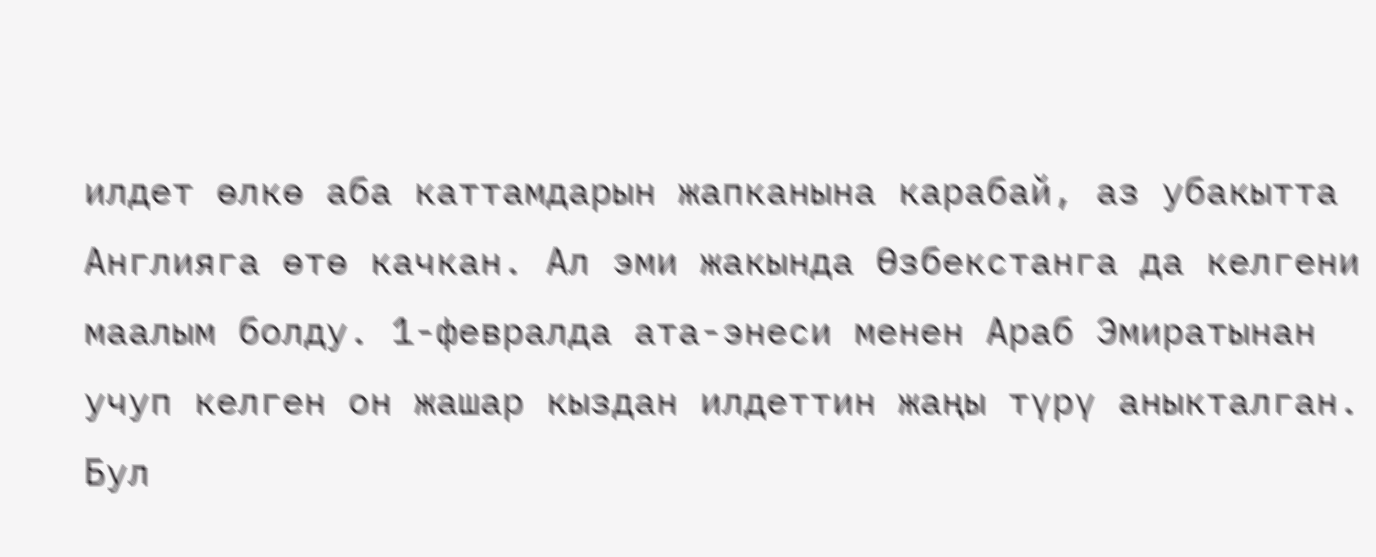илдет өлкө аба каттамдарын жапканына карабай, аз убакытта Англияга өтө качкан. Ал эми жакында Өзбекстанга да келгени маалым болду. 1-февралда ата-энеси менен Араб Эмиратынан учуп келген он жашар кыздан илдеттин жаңы түрү аныкталган. Бул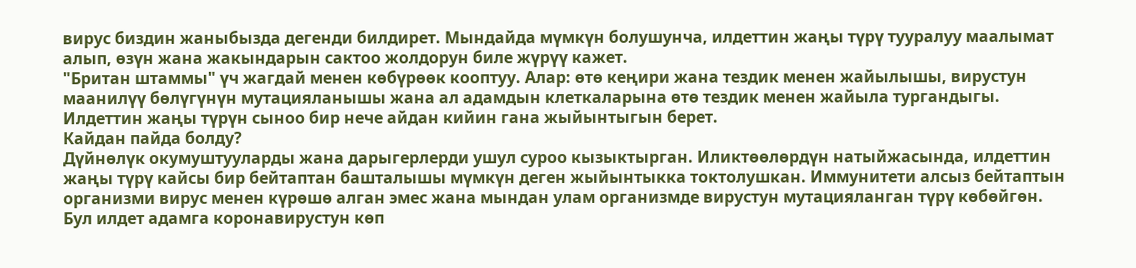вирус биздин жаныбызда дегенди билдирет. Мындайда мүмкүн болушунча, илдеттин жаңы түрү тууралуу маалымат алып, өзүн жана жакындарын сактоо жолдорун биле жүрүү кажет.
"Британ штаммы" үч жагдай менен көбүрөөк кооптуу. Алар: өтө кеңири жана тездик менен жайылышы, вирустун маанилүү бөлүгүнүн мутацияланышы жана ал адамдын клеткаларына өтө тездик менен жайыла тургандыгы.
Илдеттин жаңы түрүн сыноо бир нече айдан кийин гана жыйынтыгын берет.
Кайдан пайда болду?
Дүйнөлүк окумуштууларды жана дарыгерлерди ушул суроо кызыктырган. Иликтөөлөрдүн натыйжасында, илдеттин жаңы түрү кайсы бир бейтаптан башталышы мүмкүн деген жыйынтыкка токтолушкан. Иммунитети алсыз бейтаптын организми вирус менен күрөшө алган эмес жана мындан улам организмде вирустун мутацияланган түрү көбөйгөн.
Бул илдет адамга коронавирустун көп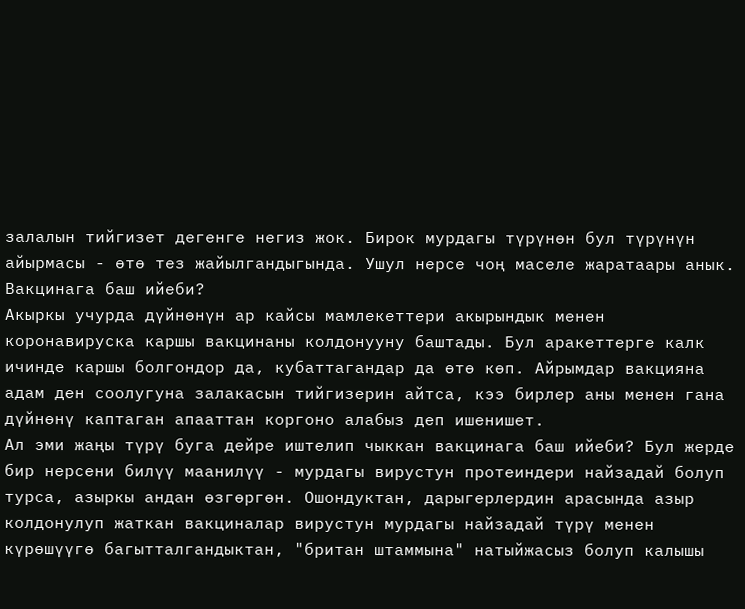залалын тийгизет дегенге негиз жок. Бирок мурдагы түрүнөн бул түрүнүн айырмасы - өтө тез жайылгандыгында. Ушул нерсе чоң маселе жаратаары анык.
Вакцинага баш ийеби?
Акыркы учурда дүйнөнүн ар кайсы мамлекеттери акырындык менен коронавируска каршы вакцинаны колдонууну баштады. Бул аракеттерге калк ичинде каршы болгондор да, кубаттагандар да өтө көп. Айрымдар вакцияна адам ден соолугуна залакасын тийгизерин айтса, кээ бирлер аны менен гана дүйнөнү каптаган апааттан коргоно алабыз деп ишенишет.
Ал эми жаңы түрү буга дейре иштелип чыккан вакцинага баш ийеби? Бул жерде бир нерсени билүү маанилүү - мурдагы вирустун протеиндери найзадай болуп турса, азыркы андан өзгөргөн. Ошондуктан, дарыгерлердин арасында азыр колдонулуп жаткан вакциналар вирустун мурдагы найзадай түрү менен күрөшүүгө багытталгандыктан, "британ штаммына" натыйжасыз болуп калышы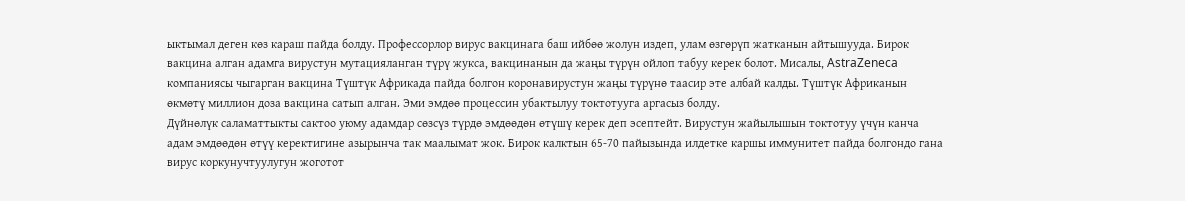ыктымал деген көз караш пайда болду. Профессорлор вирус вакцинага баш ийбөө жолун издеп, улам өзгөрүп жатканын айтышууда. Бирок вакцина алган адамга вирустун мутацияланган түрү жукса, вакцинанын да жаңы түрүн ойлоп табуу керек болот. Мисалы, AstraZeneca компаниясы чыгарган вакцина Түштүк Африкада пайда болгон коронавирустун жаңы түрүнө таасир эте албай калды. Түштүк Африканын өкмөтү миллион доза вакцина сатып алган. Эми эмдөө процессин убактылуу токтотууга аргасыз болду.
Дүйнөлүк саламаттыкты сактоо уюму адамдар сөзсүз түрдө эмдөөдөн өтүшү керек деп эсептейт. Вирустун жайылышын токтотуу үчүн канча адам эмдөөдөн өтүү керектигине азырынча так маалымат жок. Бирок калктын 65-70 пайызында илдетке каршы иммунитет пайда болгондо гана вирус коркунучтуулугун жоготот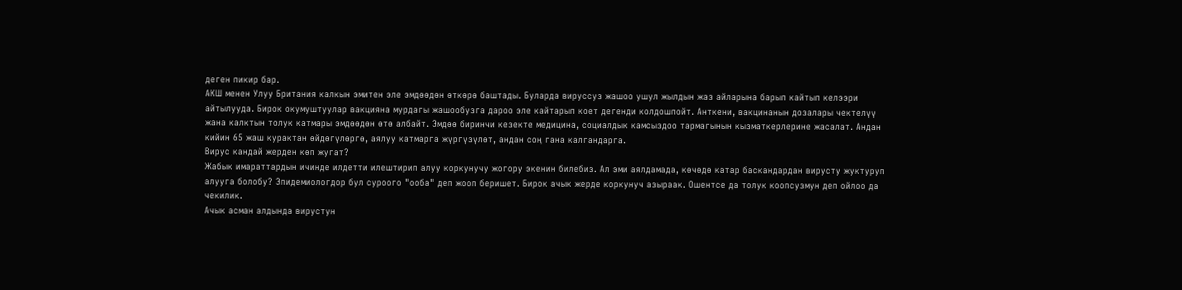деген пикир бар.
АКШ менен Улуу Британия калкын эмитен эле эмдөөдөн өткөрө баштады. Буларда вируссуз жашоо ушул жылдын жаз айларына барып кайтып келээри айтылууда. Бирок окумуштуулар вакцияна мурдагы жашообузга дароо эле кайтарып коет дегенди колдошпойт. Анткени, вакцинанын дозалары чектелүү жана калктын толук катмары эмдөөдөн өтө албайт. Эмдөө биринчи кезекте медицина, социалдык камсыздоо тармагынын кызматкерлерине жасалат. Андан кийин 65 жаш курактан өйдөгүлөргө, аялуу катмарга жүргүзүлөт, андан соң гана калгандарга.
Вирус кандай жерден көп жугат?
Жабык имараттардын ичинде илдетти илештирип алуу коркунучу жогору экенин билебиз. Ал эми аялдамада, көчөдө катар баскандардан вирусту жуктуруп алууга болобу? Эпидемиологдор бул суроого "ооба" деп жооп беришет. Бирок ачык жерде коркунуч азыраак. Ошентсе да толук коопсузмун деп ойлоо да чекилик.
Ачык асман алдында вирустун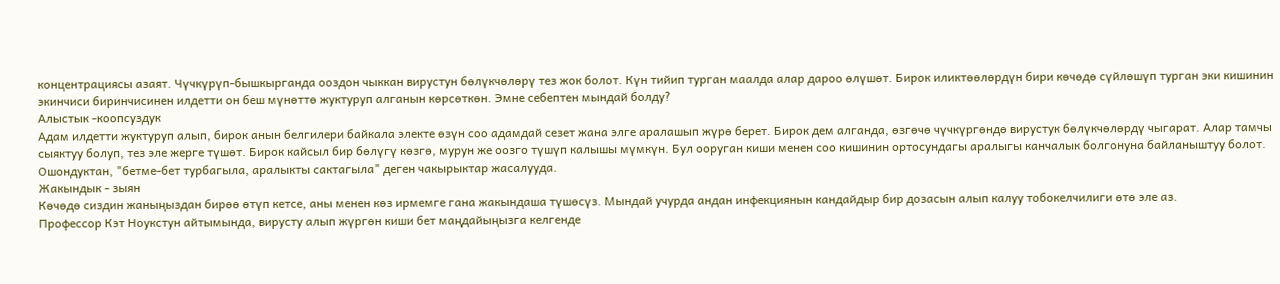концентрациясы азаят. Чүчкүрүп-бышкырганда ооздон чыккан вирустун бөлүкчөлөрү тез жок болот. Күн тийип турган маалда алар дароо өлүшөт. Бирок иликтөөлөрдүн бири көчөдө сүйлөшүп турган эки кишинин экинчиси биринчисинен илдетти он беш мүнөттө жуктуруп алганын көрсөткөн. Эмне себептен мындай болду?
Алыстык -коопсуздук
Адам илдетти жуктуруп алып, бирок анын белгилери байкала электе өзүн соо адамдай сезет жана элге аралашып жүрө берет. Бирок дем алганда, өзгөчө чүчкүргөндө вирустук бөлүкчөлөрдү чыгарат. Алар тамчы сыяктуу болуп, тез эле жерге түшөт. Бирок кайсыл бир бөлүгү көзгө, мурун же оозго түшүп калышы мүмкүн. Бул ооруган киши менен соо кишинин ортосундагы аралыгы канчалык болгонуна байланыштуу болот. Ошондуктан, "бетме-бет турбагыла, аралыкты сактагыла" деген чакырыктар жасалууда.
Жакындык - зыян
Көчөдө сиздин жаныңыздан бирөө өтүп кетсе, аны менен көз ирмемге гана жакындаша түшөсүз. Мындай учурда андан инфекциянын кандайдыр бир дозасын алып калуу тобокелчилиги өтө эле аз.
Профессор Кэт Ноукстун айтымында, вирусту алып жүргөн киши бет маңдайыңызга келгенде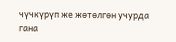чүчкүрүп же жөтөлгөн учурда гана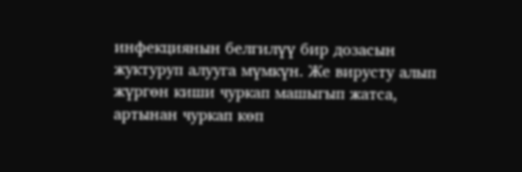инфекциянын белгилүү бир дозасын жуктуруп алууга мүмкүн. Же вирусту алып жүргөн киши чуркап машыгып жатса, артынан чуркап көп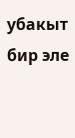убакыт бир эле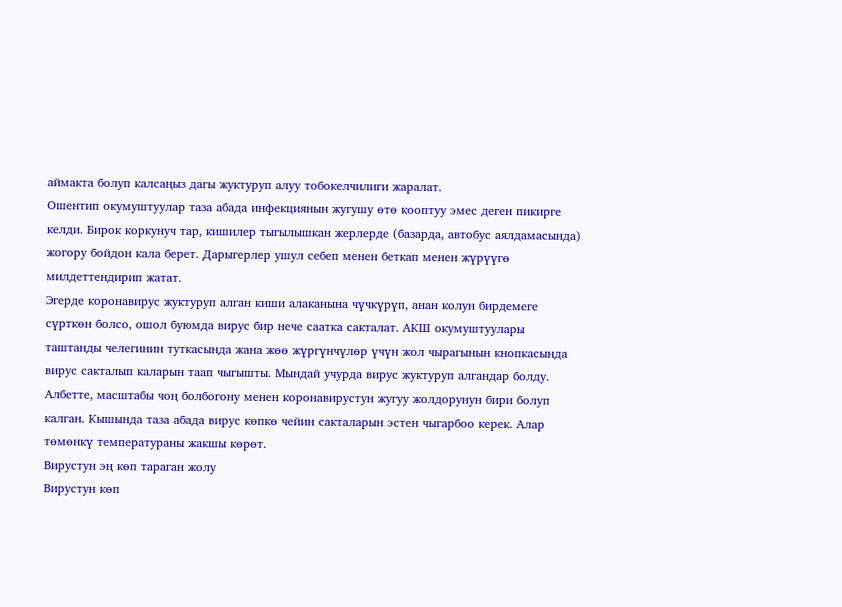аймакта болуп калсаңыз дагы жуктуруп алуу тобокелчилиги жаралат.
Ошентип окумуштуулар таза абада инфекциянын жугушу өтө кооптуу эмес деген пикирге келди. Бирок коркунуч тар, кишилер тыгылышкан жерлерде (базарда, автобус аялдамасында) жогору бойдон кала берет. Дарыгерлер ушул себеп менен беткап менен жүрүүгө милдеттендирип жатат.
Эгерде коронавирус жуктуруп алган киши алаканына чүчкүрүп, анан колун бирдемеге сүрткөн болсо, ошол буюмда вирус бир нече саатка сакталат. АКШ окумуштуулары таштанды челегинин туткасында жана жөө жүргүнчүлөр үчүн жол чырагынын кнопкасында вирус сакталып каларын таап чыгышты. Мындай учурда вирус жуктуруп алгандар болду. Албетте, масштабы чоң болбогону менен коронавирустун жугуу жолдорунун бири болуп калган. Кышында таза абада вирус көпкө чейин сакталарын эстен чыгарбоо керек. Алар төмөнкү температураны жакшы көрөт.
Вирустун эң көп тараган жолу
Вирустун көп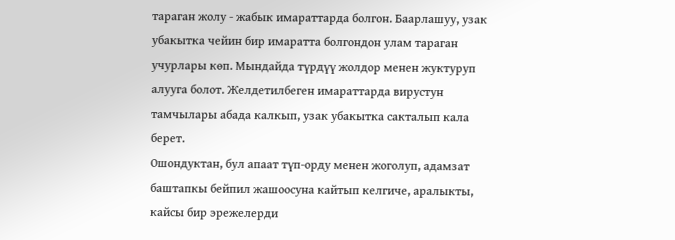тараган жолу - жабык имараттарда болгон. Баарлашуу, узак убакытка чейин бир имаратта болгондон улам тараган учурлары көп. Мындайда түрдүү жолдор менен жуктуруп алууга болот. Желдетилбеген имараттарда вирустун тамчылары абада калкып, узак убакытка сакталып кала берет.
Ошондуктан, бул апаат түп-орду менен жоголуп, адамзат баштапкы бейпил жашоосуна кайтып келгиче, аралыкты, кайсы бир эрежелерди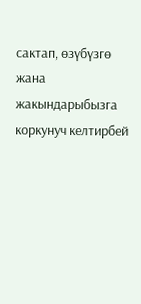сактап, өзүбүзгө жана жакындарыбызга коркунуч келтирбей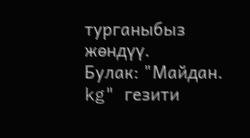турганыбыз жөндүү.
Булак: "Майдан. kg" гезити